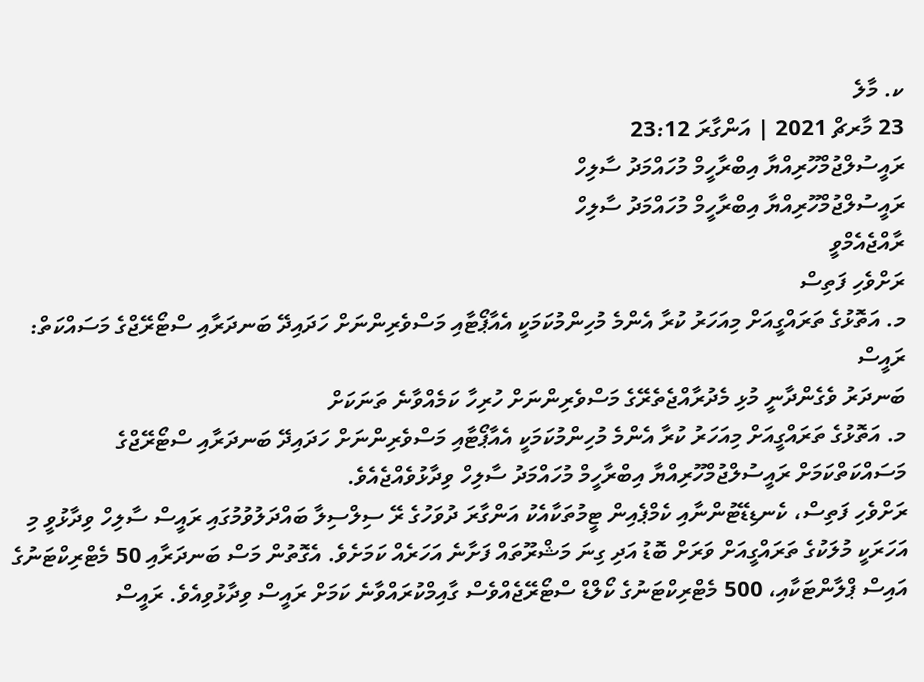ކ. މާލެ
23 މާރޗް 2021 | އަންގާރަ 23:12
ރައީސުލްޖުމްހޫރިއްޔާ އިބްރާހީމް މުހައްމަދު ސާލިހް
ރައީސުލްޖުމްހޫރިއްޔާ އިބްރާހީމް މުހައްމަދު ސާލިހް
ރާއްޖެއެމްވީ
ރަށްވެހި ފަތިސް
މ. އަތޮޅުގެ ތަރައްގީއަށް މިއަހަރު ކުރާ އެންމެ މުހިންމުކަމަކީ އެއާޕޯޓާއި މަސްވެރިންނަށް ހަދައިދޭ ބަނދަރާއި ސްޓޯރޭޖްގެ މަސައްކަތް: ރައީސް
ބަނދަރު ވެގެންދާނީ މުޅި މެދުރާއްޖެތެރޭގެ މަސްވެރިންނަށް ހުރިހާ ކަމެއްވާނެ ތަނަކަށް
މ. އަތޮޅުގެ ތަރައްގީއަށް މިއަހަރު ކުރާ އެންމެ މުހިންމުކަމަކީ އެއާޕޯޓާއި މަސްވެރިންނަށް ހަދައިދޭ ބަނދަރާއި ސްޓޯރޭޖްގެ މަސައްކަތްކަމަށް ރައީސުލްޖުމްހޫރިއްޔާ އިބްރާހީމް މުހައްމަދު ސާލިހް ވިދާޅުވެއްޖެއެވެ.
ރަށްވެހި ފަތިސް، ކެނޑިޑޭޓުންނާއި ކެމްޕެއިން ޓީމުތަކާއެކު އަންގާރަ ދުވަހުގެ ރޭ ސިލްސިލާ ބައްދަލުވުމުގައި ރައީސް ސާލިހް ވިދާޅުވީ މި އަހަރަކީ މުލަކުގެ ތަރައްގީއަށް ވަރަށް ބޮޑު އަދި ގިނަ މަޝްރޫތައް ފަށާނެ އަހަރެއް ކަމަށެވެ. އެގޮތުން މަސް ބަނދަރާއި 50 މެޓްރިކްޓަނުގެ އައިސް ޕްލާންޓަކާއި، 500 މެޓްރިކްޓަނުގެ ކޯލްޑް ސްޓޯރޭޖެއްވެސް ގާއިމްކުރައްވާނެ ކަމަށް ރައީސް ވިދާޅުވިއެވެ. ރައީސް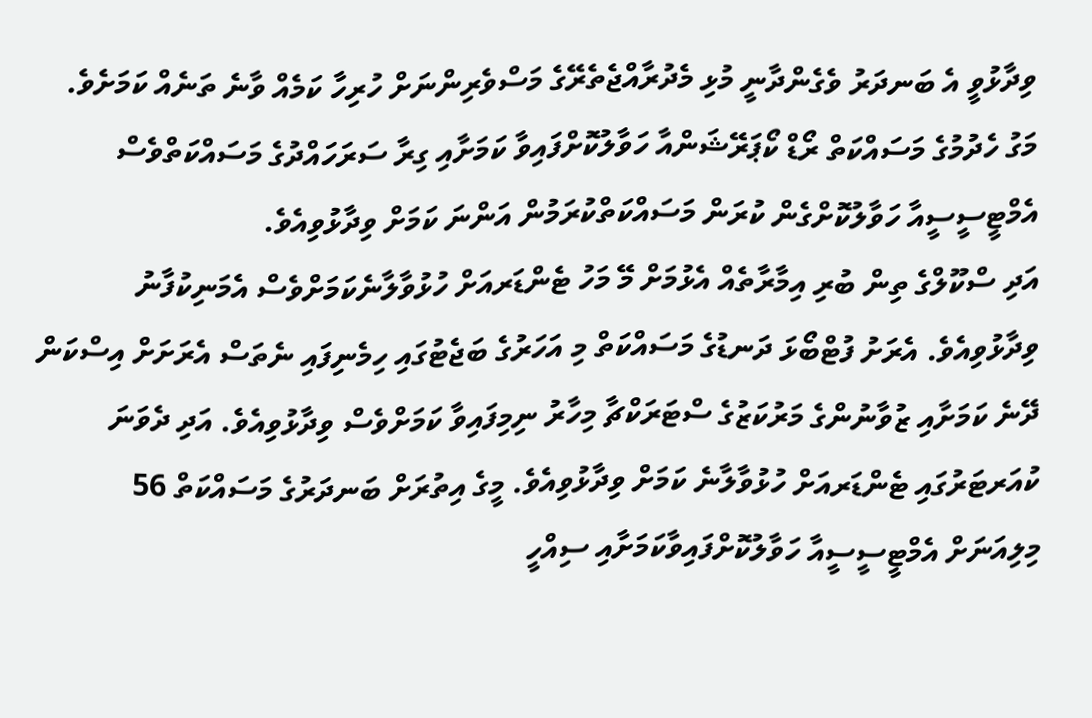ވިދާޅުވީ އެ ބަނދަރު ވެގެންދާނީ މުޅި މެދުރާއްޖެތެރޭގެ މަސްވެރިންނަށް ހުރިހާ ކަމެއް ވާނެ ތަނެއް ކަމަށެވެ. މަގު ހެދުމުގެ މަސައްކަތް ރޯޑް ކޯޕަރޭޝަންއާ ހަވާލުކޮށްފައިވާ ކަމަށާއި ގިރާ ސަރަހައްދުގެ މަސައްކަތްވެސް އެމްޓީސީސީއާ ހަވާލުކޮށްގެން ކުރަން މަސައްކަތްކުރަމުން އަންނަ ކަމަށް ވިދާޅުވިއެވެ.
އަދި ސްކޫލްގެ ތިން ބުރި އިމާރާތެއް އެޅުމަށް މޭ މަހު ޓެންޑަރއަށް ހުޅުވާލާނެކަމަށްވެސް އެމަނިކުފާނު ވިދާޅުވިއެވެ. އެރަށު ފުޓްބޯޅަ ދަނޑުގެ މަސައްކަތް މި އަހަރުގެ ބަޖެޓުގައި ހިމެނިފައި ނެތަސް އެރަށަށް އިސްކަން ދޭނެ ކަމަށާއި ޒުވާނުންގެ މަރުކަޒުގެ ސްޓަރަކްޗާ މިހާރު ނިމިފައިވާ ކަމަށްވެސް ވިދާޅުވިއެވެ. އަދި ދެވަނަ ކުއަރޓަރުގައި ޓެންޑަރއަށް ހުޅުވާލާނެ ކަމަށް ވިދާޅުވިއެވެ. މީގެ އިތުރަށް ބަނދަރުގެ މަސައްކަތް 56 މިލިއަނަށް އެމްޓީސީސީއާ ހަވާލުކޮށްފައިވާކަމަށާއި ސިއްހީ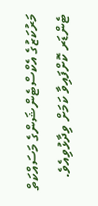މަރުކަޒުގެ އެކްސްޓެންޝަންގެ މަސައްކަތް ޓެންޑަރ ކޮށްފައިވާ ކަމަށް ވިދާޅުވިއެވެ.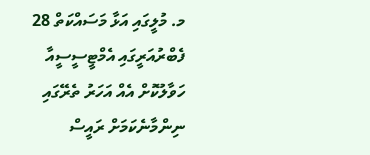މ. މުލީގައި އަޅާ މަސައްކަތް 28 ފެބްރުއަރީގައި އެމްޓީސީސީއާ ހަވާލުކޮށް އެއް އަހަރު ތެރޭގައި ނިންމާނެކަމަށް ރައީސް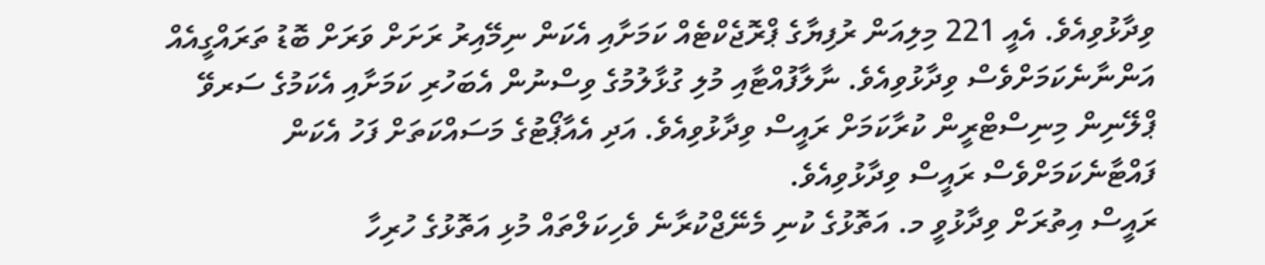ވިދާޅުވިއެވެ. އެއީ 221 މިލިއަން ރުފިޔާގެ ޕްރޮޖެކްޓެއް ކަމަށާއި އެކަން ނިމޭއިރު ރަށަށް ވަރަށް ބޮޑު ތަރައްގީއެއް އަންނާނެކަމަށްވެސް ވިދާޅުވިއެވެ. ނާލާފުއްޓާއި މުލި ގުޅާލުމުގެ ވިސްނުން އެބަހުރި ކަމަށާއި އެކަމުގެ ސަރވޭ ޕްލޭނިން މިނިސްޓްރީން ކުރާކަމަށް ރައީސް ވިދާޅުވިއެވެ. އަދި އެއާޕޯޓުގެ މަސައްކަތަށް ފަހު އެކަން ފައްޓާނެކަމަށްވެސް ރައީސް ވިދާޅުވިއެވެ.
ރައީސް އިތުރަށް ވިދާޅުވީ މ. އަތޮޅުގެ ކުނި މެނޭޖްކުރާނެ ވެހިކަލްތައް މުޅި އަތޮޅުގެ ހުރިހާ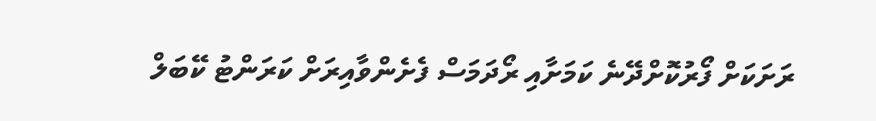ރަށަކަށް ފޯރުކޮށްދޭނެ ކަމަށާއި ރޯދަމަސް ފެށެންވާއިރަށް ކަރަންޓު ކޭބަލް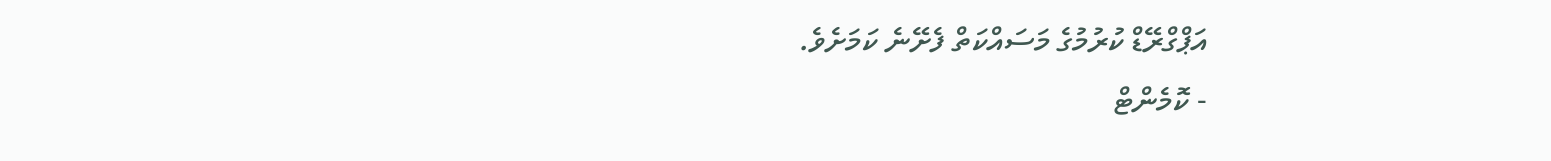އަޕްގްރޭޑް ކުރުމުގެ މަސައްކަތް ފެށޭނެ ކަމަށެވެ.
- ކޮމެންޓް